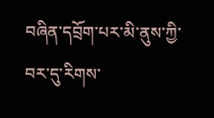བཞིན་དབྲོག་པར་མི་ནུས་ཀྱི་བར་དུ་རིགས་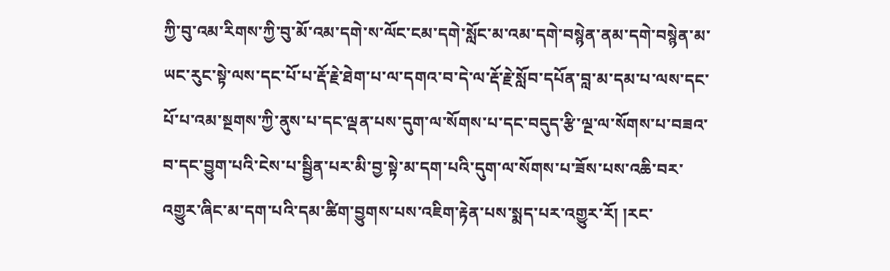ཀྱི་བུ་འམ་རིགས་ཀྱི་བུ་མོ་འམ་དགེ་ས་ལོང་ངམ་དགེ་སློང་མ་འམ་དགེ་བསྙེན་ནམ་དགེ་བསྙེན་མ་ཡང་རུང་སྟེ་ལས་དང་པོ་པ་རྡོ་རྗེ་ཐེག་པ་ལ་དགའ་བ་དེ་ལ་རྡོ་རྗེ་སློབ་དཔོན་བླ་མ་དམ་པ་ལས་དང་པོ་པ་འམ་སྔགས་ཀྱི་ནུས་པ་དང་ལྡན་པས་དུག་ལ་སོགས་པ་དང་བདུད་རྩི་ལྔ་ལ་སོགས་པ་བཟའ་བ་དང་བྱུག་པའི་ངེས་པ་སྦྱིན་པར་མི་བྱ་སྟེ་མ་དག་པའི་དུག་ལ་སོགས་པ་ཟོས་པས་འཆི་བར་འགྱུར་ཞིང་མ་དག་པའི་དམ་ཚིག་བྱུགས་པས་འཇིག་རྟེན་པས་སྨད་པར་འགྱུར་རོ། །རང་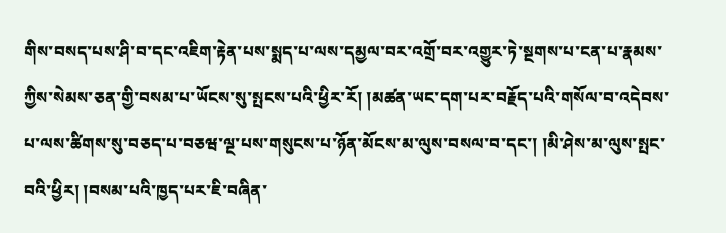གིས་བསད་པས་ཤི་བ་དང་འཇིག་རྟེན་པས་སྨད་པ་ལས་དམྱལ་བར་འགྲོ་བར་འགྱུར་ཏེ་སྔགས་པ་ངན་པ་རྣམས་ཀྱིས་སེམས་ཅན་གྱི་བསམ་པ་ཡོངས་སུ་སྤངས་པའི་ཕྱིར་རོ། །མཚན་ཡང་དག་པར་བརྗོད་པའི་གསོལ་བ་འདེབས་པ་ལས་ཚིགས་སུ་བཅད་པ་བཅཝ་ལྔ་པས་གསུངས་པ་ཉོན་མོངས་མ་ལུས་བསལ་བ་དང་། །མི་ཤེས་མ་ལུས་སྤང་བའི་ཕྱིར། །བསམ་པའི་ཁྱད་པར་ཇི་བཞིན་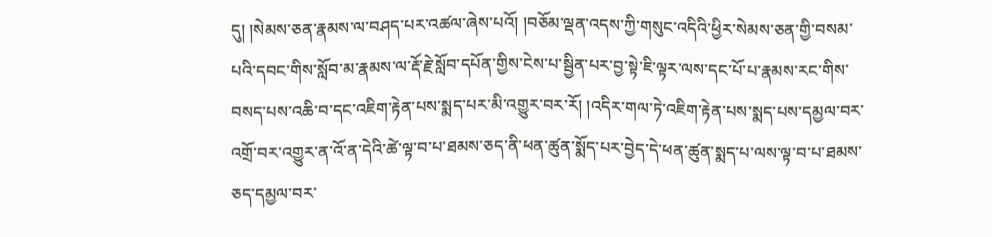དུ། །སེམས་ཅན་རྣམས་ལ་བཤད་པར་འཚལ་ཞེས་པའོ། །བཅོམ་ལྡན་འདས་ཀྱི་གསུང་འདིའི་ཕྱིར་སེམས་ཅན་གྱི་བསམ་པའི་དབང་གིས་སློབ་མ་རྣམས་ལ་རྡོ་རྗེ་སློབ་དཔོན་གྱིས་ངེས་པ་སྦྱིན་པར་བྱ་སྟེ་ཇི་ལྟར་ལས་དང་པོ་པ་རྣམས་རང་གིས་བསད་པས་འཆི་བ་དང་འཇིག་རྟེན་པས་སྨད་པར་མི་འགྱུར་བར་རོ། །འདིར་གལ་ཏེ་འཇིག་རྟེན་པས་སྨད་པས་དམྱལ་བར་འགྲོ་བར་འགྱུར་ན་འོ་ན་དེའི་ཚེ་ལྟ་བ་པ་ཐམས་ཅད་ནི་ཕན་ཚུན་སྨོད་པར་བྱེད་དེ་ཕན་ཚུན་སྨད་པ་ལས་ལྟ་བ་པ་ཐམས་ཅད་དམྱལ་བར་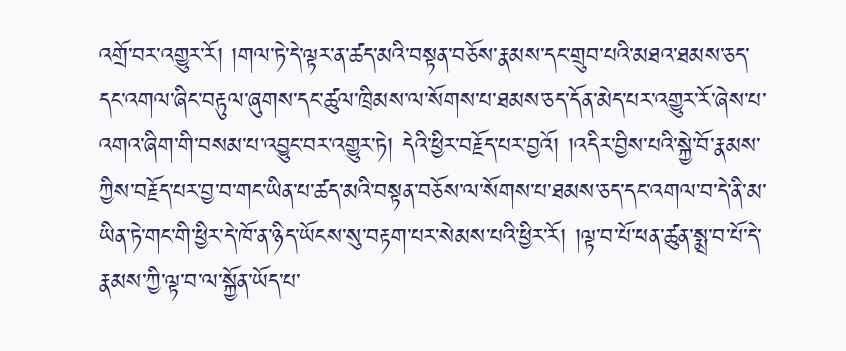འགྲོ་བར་འགྱུར་རོ། །གལ་ཏེ་དེ་ལྟར་ན་ཚད་མའི་བསྟན་བཅོས་རྣམས་དང་གྲུབ་པའི་མཐའ་ཐམས་ཅད་དང་འགལ་ཞིང་བརྟུལ་ཞུགས་དང་ཚུལ་ཁྲིམས་ལ་སོགས་པ་ཐམས་ཅད་དོན་མེད་པར་འགྱུར་རོ་ཞེས་པ་འགའ་ཞིག་གི་བསམ་པ་འབྱུང་བར་འགྱུར་ཏེ། དེའི་ཕྱིར་བརྗོད་པར་བྱའོ། །འདིར་བྱིས་པའི་སྐྱེ་བོ་རྣམས་ཀྱིས་བརྗོད་པར་བྱ་བ་གང་ཡིན་པ་ཚད་མའི་བསྟན་བཅོས་ལ་སོགས་པ་ཐམས་ཅད་དང་འགལ་བ་དེ་ནི་མ་ཡིན་ཏེ་གང་གི་ཕྱིར་དེ་ཁོ་ན་ཉིད་ཡོངས་སུ་བརྟག་པར་སེམས་པའི་ཕྱིར་རོ། །ལྟ་བ་པོ་ཕན་ཚུན་སྨྲ་བ་པོ་དེ་རྣམས་ཀྱི་ལྟ་བ་ལ་སྐྱོན་ཡོད་པ་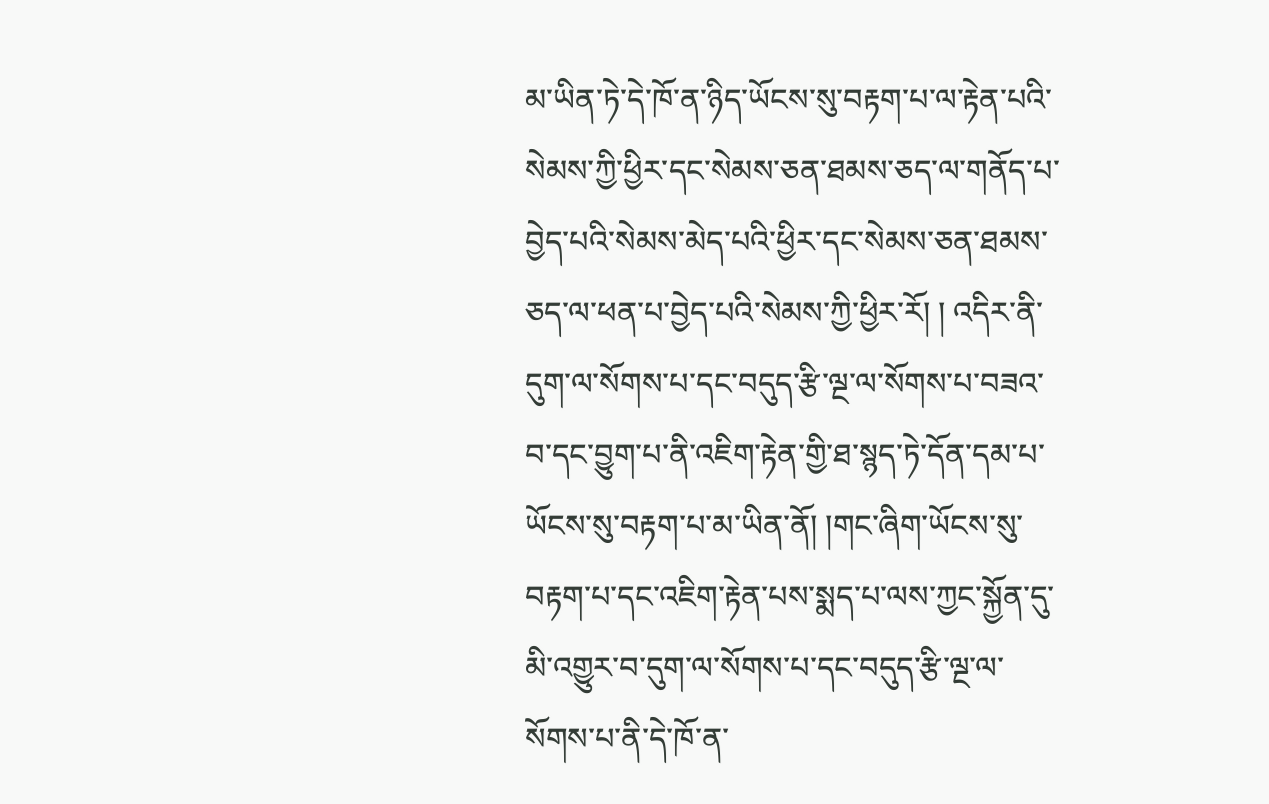མ་ཡིན་ཏེ་དེ་ཁོ་ན་ཉིད་ཡོངས་སུ་བརྟག་པ་ལ་རྟེན་པའི་སེམས་ཀྱི་ཕྱིར་དང་སེམས་ཅན་ཐམས་ཅད་ལ་གནོད་པ་བྱེད་པའི་སེམས་མེད་པའི་ཕྱིར་དང་སེམས་ཅན་ཐམས་ཅད་ལ་ཕན་པ་བྱེད་པའི་སེམས་ཀྱི་ཕྱིར་རོ། ། འདིར་ནི་དུག་ལ་སོགས་པ་དང་བདུད་རྩི་ལྔ་ལ་སོགས་པ་བཟའ་བ་དང་བྱུག་པ་ནི་འཇིག་རྟེན་གྱི་ཐ་སྙད་ཏེ་དོན་དམ་པ་ཡོངས་སུ་བརྟག་པ་མ་ཡིན་ནོ། །གང་ཞིག་ཡོངས་སུ་བརྟག་པ་དང་འཇིག་རྟེན་པས་སྨད་པ་ལས་ཀྱང་སྐྱོན་དུ་མི་འགྱུར་བ་དུག་ལ་སོགས་པ་དང་བདུད་རྩི་ལྔ་ལ་སོགས་པ་ནི་དེ་ཁོ་ན་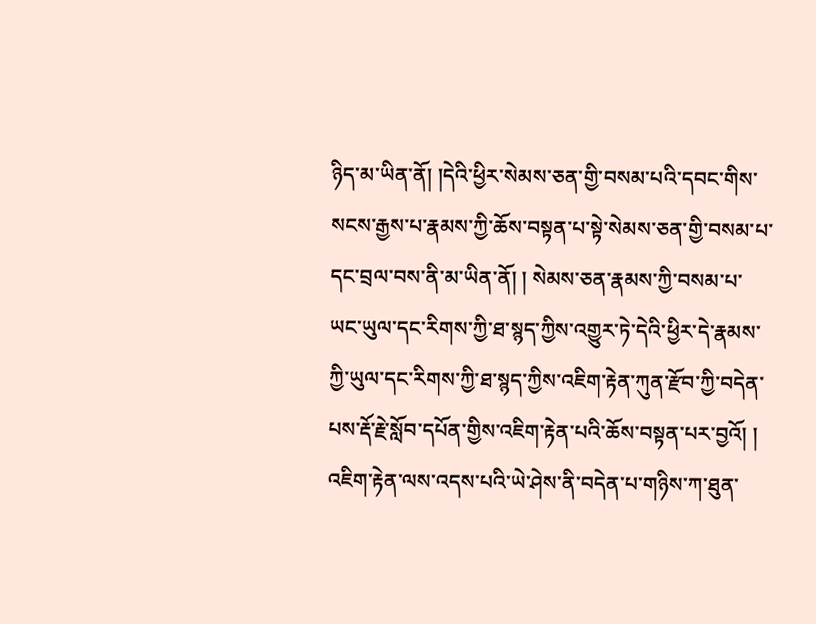ཉིད་མ་ཡིན་ནོ། །དེའི་ཕྱིར་སེམས་ཅན་གྱི་བསམ་པའི་དབང་གིས་སངས་རྒྱས་པ་རྣམས་ཀྱི་ཆོས་བསྟན་པ་སྟེ་སེམས་ཅན་གྱི་བསམ་པ་དང་བྲལ་བས་ནི་མ་ཡིན་ནོ། ། སེམས་ཅན་རྣམས་ཀྱི་བསམ་པ་ཡང་ཡུལ་དང་རིགས་ཀྱི་ཐ་སྙད་ཀྱིས་འགྱུར་ཏེ་དེའི་ཕྱིར་དེ་རྣམས་ཀྱི་ཡུལ་དང་རིགས་ཀྱི་ཐ་སྙད་ཀྱིས་འཇིག་རྟེན་ཀུན་རྫོབ་ཀྱི་བདེན་པས་རྡོ་རྗེ་སློབ་དཔོན་གྱིས་འཇིག་རྟེན་པའི་ཆོས་བསྟན་པར་བྱའོ། ། འཇིག་རྟེན་ལས་འདས་པའི་ཡེ་ཤེས་ནི་བདེན་པ་གཉིས་ཀ་ཐུན་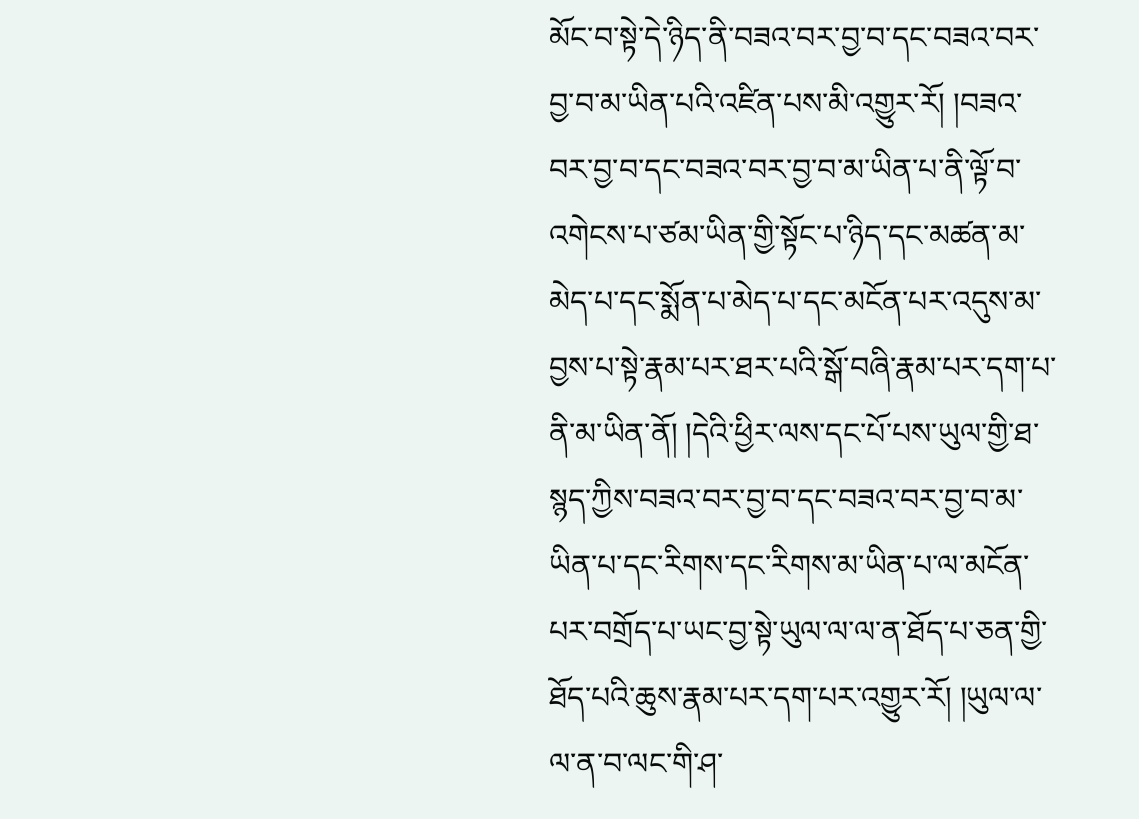མོང་བ་སྟེ་དེ་ཉིད་ནི་བཟའ་བར་བྱ་བ་དང་བཟའ་བར་བྱ་བ་མ་ཡིན་པའི་འཛིན་པས་མི་འགྱུར་རོ། །བཟའ་བར་བྱ་བ་དང་བཟའ་བར་བྱ་བ་མ་ཡིན་པ་ནི་ལྟོ་བ་འགེངས་པ་ཙམ་ཡིན་གྱི་སྟོང་པ་ཉིད་དང་མཚན་མ་མེད་པ་དང་སྨོན་པ་མེད་པ་དང་མངོན་པར་འདུས་མ་བྱས་པ་སྟེ་རྣམ་པར་ཐར་པའི་སྒོ་བཞི་རྣམ་པར་དག་པ་ནི་མ་ཡིན་ནོ། །དེའི་ཕྱིར་ལས་དང་པོ་པས་ཡུལ་གྱི་ཐ་སྙད་ཀྱིས་བཟའ་བར་བྱ་བ་དང་བཟའ་བར་བྱ་བ་མ་ཡིན་པ་དང་རིགས་དང་རིགས་མ་ཡིན་པ་ལ་མངོན་པར་བགྲོད་པ་ཡང་བྱ་སྟེ་ཡུལ་ལ་ལ་ན་ཐོད་པ་ཅན་གྱི་ཐོད་པའི་ཆུས་རྣམ་པར་དག་པར་འགྱུར་རོ། །ཡུལ་ལ་ལ་ན་བ་ལང་གི་ཤ་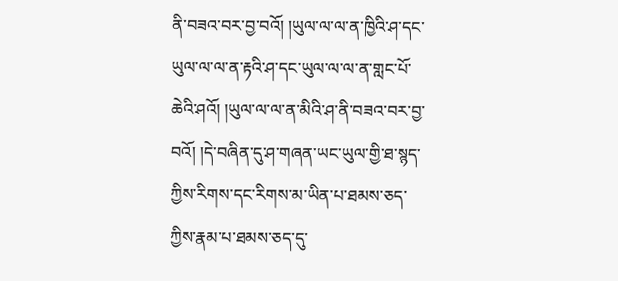ནི་བཟའ་བར་བྱ་བའོ། །ཡུལ་ལ་ལ་ན་ཁྱིའི་ཤ་དང་ཡུལ་ལ་ལ་ན་རྟའི་ཤ་དང་ཡུལ་ལ་ལ་ན་གླང་པོ་ཆེའི་ཤའོ། །ཡུལ་ལ་ལ་ན་མིའི་ཤ་ནི་བཟའ་བར་བྱ་བའོ། །དེ་བཞིན་དུ་ཤ་གཞན་ཡང་ཡུལ་གྱི་ཐ་སྙད་ཀྱིས་རིགས་དང་རིགས་མ་ཡིན་པ་ཐམས་ཅད་ཀྱིས་རྣམ་པ་ཐམས་ཅད་དུ་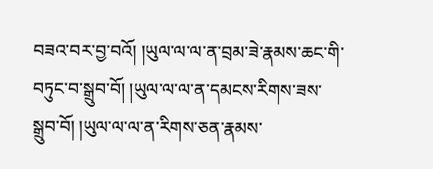བཟའ་བར་བྱ་བའོ། །ཡུལ་ལ་ལ་ན་བྲམ་ཟེ་རྣམས་ཆང་གི་བཏུང་བ་སྒྲུབ་བོ། །ཡུལ་ལ་ལ་ན་དམངས་རིགས་ཟས་སྒྲུབ་བོ། །ཡུལ་ལ་ལ་ན་རིགས་ཅན་རྣམས་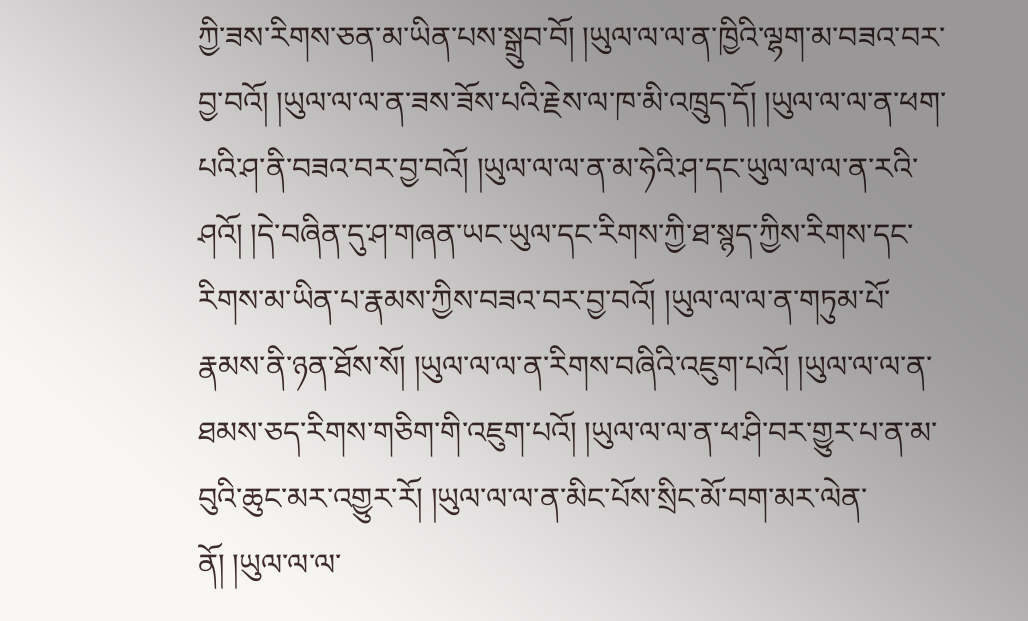ཀྱི་ཟས་རིགས་ཅན་མ་ཡིན་པས་སྒྲུབ་བོ། །ཡུལ་ལ་ལ་ན་ཁྱིའི་ལྷག་མ་བཟའ་བར་བྱ་བའོ། །ཡུལ་ལ་ལ་ན་ཟས་ཟོས་པའི་རྗེས་ལ་ཁ་མི་འཁྲུད་དོ། །ཡུལ་ལ་ལ་ན་ཕག་པའི་ཤ་ནི་བཟའ་བར་བྱ་བའོ། །ཡུལ་ལ་ལ་ན་མ་ཧེའི་ཤ་དང་ཡུལ་ལ་ལ་ན་རའི་ཤའོ། །དེ་བཞིན་དུ་ཤ་གཞན་ཡང་ཡུལ་དང་རིགས་ཀྱི་ཐ་སྙད་ཀྱིས་རིགས་དང་རིགས་མ་ཡིན་པ་རྣམས་ཀྱིས་བཟའ་བར་བྱ་བའོ། །ཡུལ་ལ་ལ་ན་གཏུམ་པོ་རྣམས་ནི་ཉན་ཐོས་སོ། །ཡུལ་ལ་ལ་ན་རིགས་བཞིའི་འཇུག་པའོ། །ཡུལ་ལ་ལ་ན་ཐམས་ཅད་རིགས་གཅིག་གི་འཇུག་པའོ། །ཡུལ་ལ་ལ་ན་ཕ་ཤི་བར་གྱུར་པ་ན་མ་བུའི་ཆུང་མར་འགྱུར་རོ། །ཡུལ་ལ་ལ་ན་མིང་པོས་སྲིང་མོ་བག་མར་ལེན་ནོ། །ཡུལ་ལ་ལ་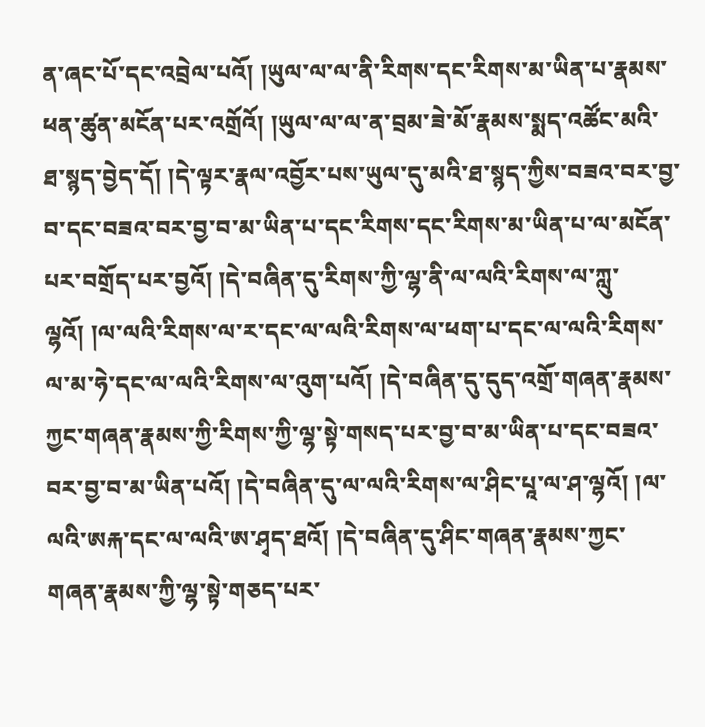ན་ཞང་པོ་དང་འབྲེལ་པའོ། །ཡུལ་ལ་ལ་ནི་རིགས་དང་རིགས་མ་ཡིན་པ་རྣམས་ཕན་ཚུན་མངོན་པར་འགྲོའོ། །ཡུལ་ལ་ལ་ན་བྲམ་ཟེ་མོ་རྣམས་སྨད་འཚོང་མའི་ཐ་སྙད་བྱེད་དོ། །དེ་ལྟར་རྣལ་འབྱོར་པས་ཡུལ་དུ་མའི་ཐ་སྙད་ཀྱིས་བཟའ་བར་བྱ་བ་དང་བཟའ་བར་བྱ་བ་མ་ཡིན་པ་དང་རིགས་དང་རིགས་མ་ཡིན་པ་ལ་མངོན་པར་བགྲོད་པར་བྱའོ། །དེ་བཞིན་དུ་རིགས་ཀྱི་ལྷ་ནི་ལ་ལའི་རིགས་ལ་ཀླུ་ལྷའོ། །ལ་ལའི་རིགས་ལ་ར་དང་ལ་ལའི་རིགས་ལ་ཕག་པ་དང་ལ་ལའི་རིགས་ལ་མ་ཧེ་དང་ལ་ལའི་རིགས་ལ་འུག་པའོ། །དེ་བཞིན་དུ་དུད་འགྲོ་གཞན་རྣམས་ཀྱང་གཞན་རྣམས་ཀྱི་རིགས་ཀྱི་ལྷ་སྟེ་གསད་པར་བྱ་བ་མ་ཡིན་པ་དང་བཟའ་བར་བྱ་བ་མ་ཡིན་པའོ། །དེ་བཞིན་དུ་ལ་ལའི་རིགས་ལ་ཤིང་པཱ་ལ་ཤ་ལྷའོ། །ལ་ལའི་ཨརྐ་དང་ལ་ལའི་ཨ་ཤྭད་ཐའོ། །དེ་བཞིན་དུ་ཤིང་གཞན་རྣམས་ཀྱང་གཞན་རྣམས་ཀྱི་ལྷ་སྟེ་གཅད་པར་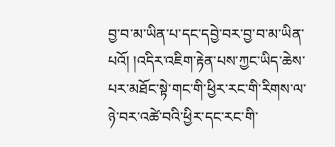བྱ་བ་མ་ཡིན་པ་དང་དབྱེ་བར་བྱ་བ་མ་ཡིན་པའོ། །འདིར་འཇིག་རྟེན་པས་ཀྱང་ཡིད་ཆེས་པར་མཐོང་སྟེ་གང་གི་ཕྱིར་རང་གི་རིགས་ལ་ཉེ་བར་འཚེ་བའི་ཕྱིར་དང་རང་གི་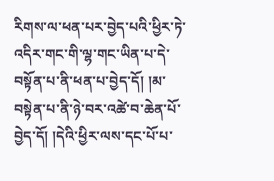རིགས་ལ་ཕན་པར་བྱེད་པའི་ཕྱིར་ཏེ་འདིར་གང་གི་ལྷ་གང་ཡིན་པ་དེ་བསྟོན་པ་ནི་ཕན་པ་བྱེད་དོ། །མ་བསྟེན་པ་ནི་ཉེ་བར་འཚེ་བ་ཆེན་པོ་བྱེད་དོ། །དེའི་ཕྱིར་ལས་དང་པོ་པ་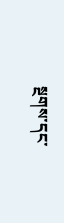སྔགས་དང་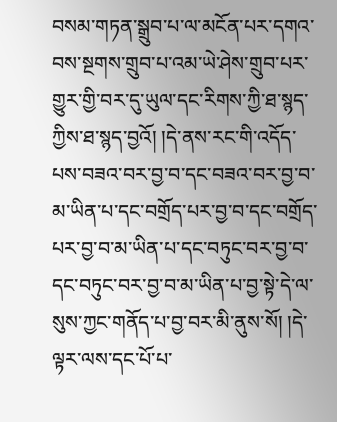བསམ་གཏན་སྒྲུབ་པ་ལ་མངོན་པར་དགའ་བས་སྔགས་གྲུབ་པ་འམ་ཡེ་ཤེས་གྲུབ་པར་གྱུར་གྱི་བར་དུ་ཡུལ་དང་རིགས་ཀྱི་ཐ་སྙད་ཀྱིས་ཐ་སྙད་བྱའོ། །དེ་ནས་རང་གི་འདོད་པས་བཟའ་བར་བྱ་བ་དང་བཟའ་བར་བྱ་བ་མ་ཡིན་པ་དང་བགྲོད་པར་བྱ་བ་དང་བགྲོད་པར་བྱ་བ་མ་ཡིན་པ་དང་བཏུང་བར་བྱ་བ་དང་བཏུང་བར་བྱ་བ་མ་ཡིན་པ་བྱ་སྟེ་དེ་ལ་སུས་ཀྱང་གནོད་པ་བྱ་བར་མི་ནུས་སོ། །དེ་ལྟར་ལས་དང་པོ་པ་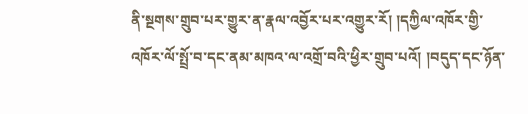ནི་སྔགས་གྲུབ་པར་གྱུར་ན་རྣལ་འབྱོར་པར་འགྱུར་རོ། །དཀྱིལ་འཁོར་གྱི་འཁོར་ལོ་སྤྲོ་བ་དང་ནམ་མཁའ་ལ་འགྲོ་བའི་ཕྱིར་གྲུབ་པའོ། །བདུད་དང་ཉོན་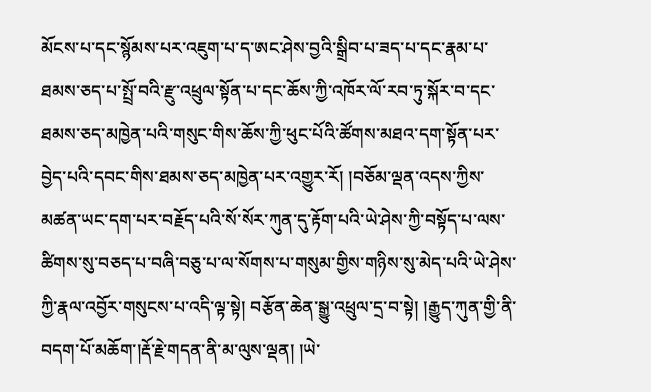མོངས་པ་དང་སྙོམས་པར་འཇུག་པ་ད་ཨང་ཤེས་བྱའི་སྒྲིབ་པ་ཟད་པ་དང་རྣམ་པ་ཐམས་ཅད་པ་སྤྲོ་བའི་རྫུ་འཕྲུལ་སྟོན་པ་དང་ཆོས་ཀྱི་འཁོར་ལོ་རབ་ཏུ་སྐོར་བ་དང་ཐམས་ཅད་མཁྱེན་པའི་གསུང་གིས་ཆོས་ཀྱི་ཕུང་པོའི་ཚོགས་མཐའ་དག་སྟོན་པར་བྱེད་པའི་དབང་གིས་ཐམས་ཅད་མཁྱེན་པར་འགྱུར་རོ། །བཅོམ་ལྡན་འདས་ཀྱིས་མཚན་ཡང་དག་པར་བརྗོད་པའི་སོ་སོར་ཀུན་དུ་རྟོག་པའི་ཡེ་ཤེས་ཀྱི་བསྟོད་པ་ལས་ཚིགས་སུ་བཅད་པ་བཞི་བཅུ་པ་ལ་སོགས་པ་གསུམ་གྱིས་གཉིས་སུ་མེད་པའི་ཡེ་ཤེས་ཀྱི་རྣལ་འབྱོར་གསུངས་པ་འདི་ལྟ་སྟེ། བརྩོན་ཆེན་སྒྱུ་འཕྲུལ་དྲ་བ་སྟེ། །རྒྱུད་ཀུན་གྱི་ནི་བདག་པོ་མཆོག་།རྡོ་རྗེ་གདན་ནི་མ་ལུས་ལྡན། །ཡེ་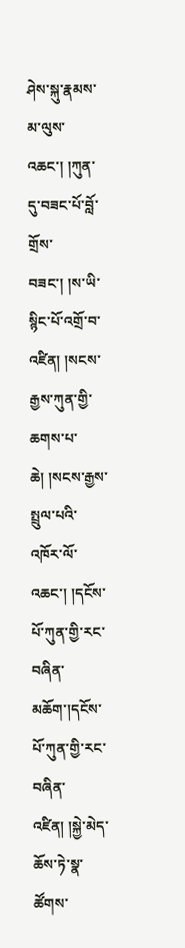ཤེས་སྐུ་རྣམས་མ་ལུས་འཆང་། །ཀུན་དུ་བཟང་པོ་བློ་གྲོས་བཟང་། །ས་ཡི་སྙིང་པོ་འགྲོ་བ་འཛིན། །སངས་རྒྱས་ཀུན་གྱི་ཆགས་པ་ཆེ། །སངས་རྒྱས་སྤྲུལ་པའི་འཁོར་ལོ་འཆང་། །དངོས་པོ་ཀུན་གྱི་རང་བཞིན་མཆོག་།དངོས་པོ་ཀུན་གྱི་རང་བཞིན་འཛིན། །སྐྱེ་མེད་ཆོས་ཏེ་སྣ་ཚོགས་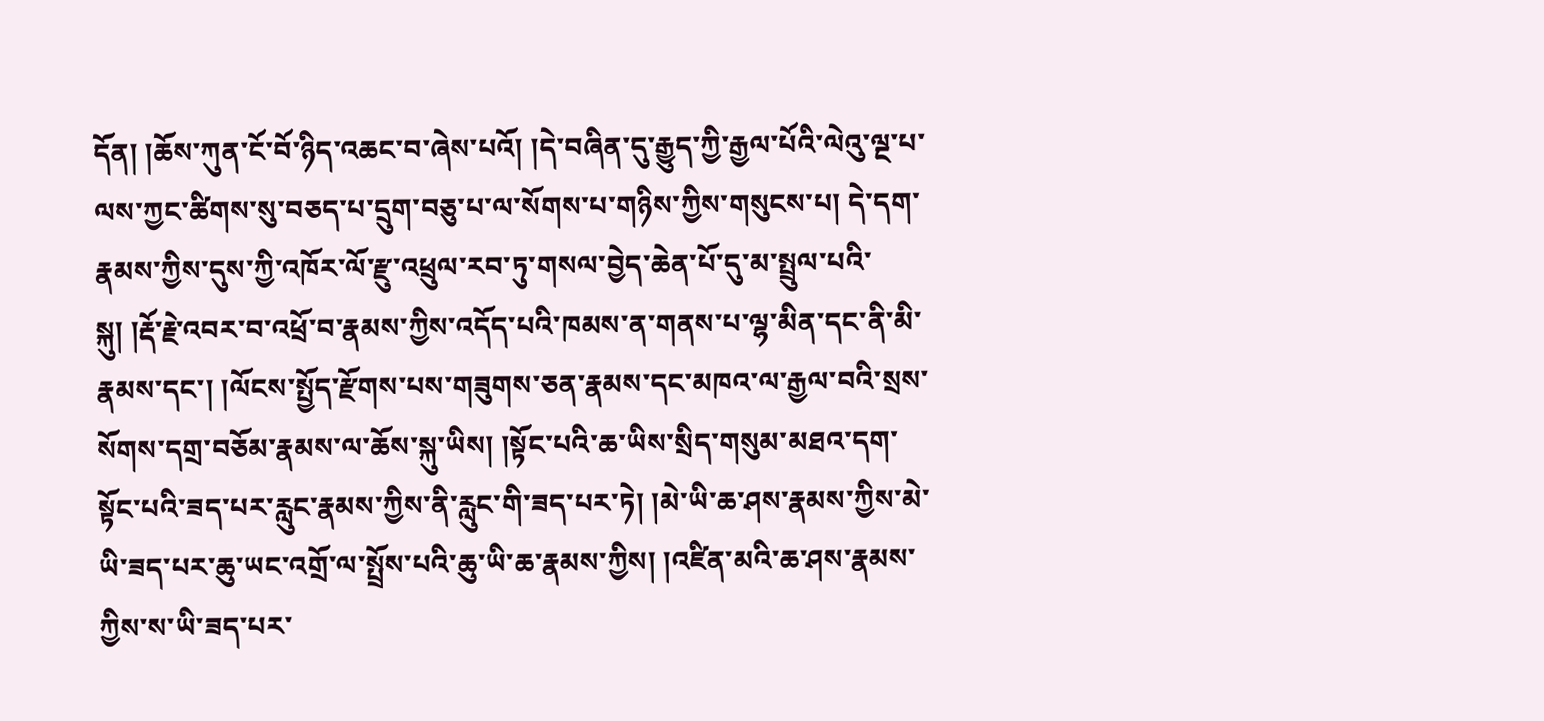དོན། །ཆོས་ཀུན་ངོ་བོ་ཉིད་འཆང་བ་ཞེས་པའོ། །དེ་བཞིན་དུ་རྒྱུད་ཀྱི་རྒྱལ་པོའི་ལེའུ་ལྔ་པ་ལས་ཀྱང་ཚིགས་སུ་བཅད་པ་དྲུག་བཅུ་པ་ལ་སོགས་པ་གཉིས་ཀྱིས་གསུངས་པ། དེ་དག་རྣམས་ཀྱིས་དུས་ཀྱི་འཁོར་ལོ་རྫུ་འཕྲུལ་རབ་ཏུ་གསལ་བྱེད་ཆེན་པོ་དུ་མ་སྤྲུལ་པའི་སྐུ། །རྡོ་རྗེ་འབར་བ་འཕྲོ་བ་རྣམས་ཀྱིས་འདོད་པའི་ཁམས་ན་གནས་པ་ལྷ་མིན་དང་ནི་མི་རྣམས་དང་། །ལོངས་སྤྱོད་རྫོགས་པས་གཟུགས་ཅན་རྣམས་དང་མཁའ་ལ་རྒྱལ་བའི་སྲས་སོགས་དགྲ་བཅོམ་རྣམས་ལ་ཆོས་སྐུ་ཡིས། །སྟོང་པའི་ཆ་ཡིས་སྲིད་གསུམ་མཐའ་དག་སྟོང་པའི་ཟད་པར་རླུང་རྣམས་ཀྱིས་ནི་རླུང་གི་ཟད་པར་ཏེ། །མེ་ཡི་ཆ་ཤས་རྣམས་ཀྱིས་མེ་ཡི་ཟད་པར་ཆུ་ཡང་འགྲོ་ལ་སྤྲོས་པའི་ཆུ་ཡི་ཆ་རྣམས་ཀྱིས། །འཛིན་མའི་ཆ་ཤས་རྣམས་ཀྱིས་ས་ཡི་ཟད་པར་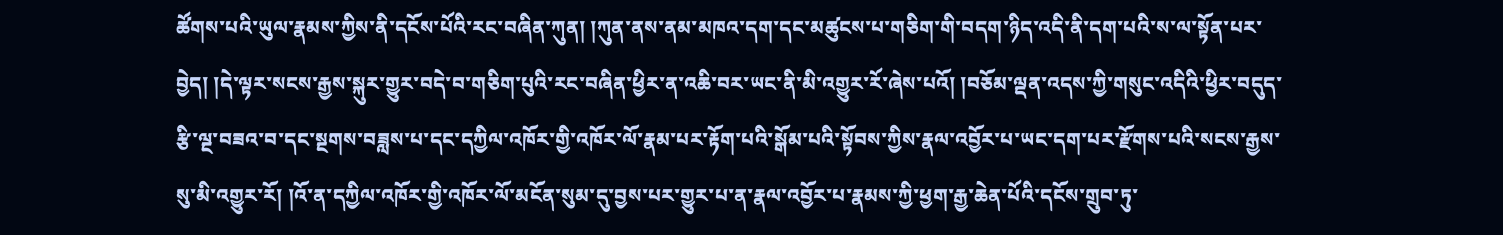ཚོགས་པའི་ཡུལ་རྣམས་ཀྱིས་ནི་དངོས་པོའི་རང་བཞིན་ཀུན། །ཀུན་ནས་ནམ་མཁའ་དག་དང་མཚུངས་པ་གཅིག་གི་བདག་ཉིད་འདི་ནི་དག་པའི་ས་ལ་སྟོན་པར་བྱེད། །དེ་ལྟར་སངས་རྒྱས་སྐུར་གྱུར་བདེ་བ་གཅིག་པུའི་རང་བཞིན་ཕྱིར་ན་འཆི་བར་ཡང་ནི་མི་འགྱུར་རོ་ཞེས་པའོ། །བཅོམ་ལྡན་འདས་ཀྱི་གསུང་འདིའི་ཕྱིར་བདུད་རྩི་ལྔ་བཟའ་བ་དང་སྔགས་བཟླས་པ་དང་དཀྱིལ་འཁོར་གྱི་འཁོར་ལོ་རྣམ་པར་རྟོག་པའི་སྒོམ་པའི་སྟོབས་ཀྱིས་རྣལ་འབྱོར་པ་ཡང་དག་པར་རྫོགས་པའི་སངས་རྒྱས་སུ་མི་འགྱུར་རོ། །འོ་ན་དཀྱིལ་འཁོར་གྱི་འཁོར་ལོ་མངོན་སུམ་དུ་བྱས་པར་གྱུར་པ་ན་རྣལ་འབྱོར་པ་རྣམས་ཀྱི་ཕྱག་རྒྱ་ཆེན་པོའི་དངོས་གྲུབ་ཏུ་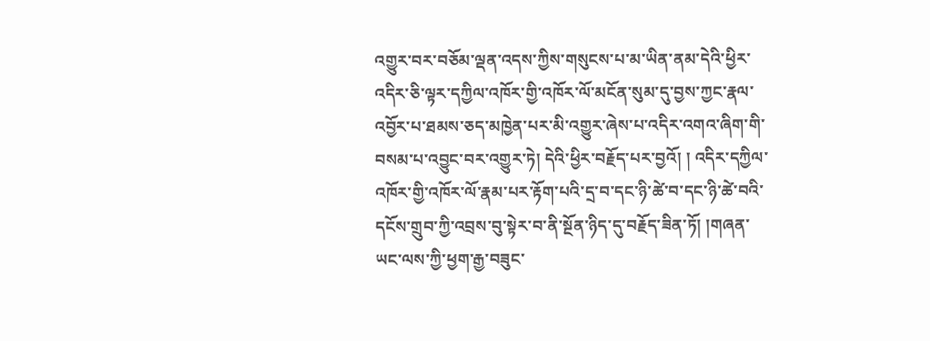འགྱུར་བར་བཅོམ་ལྡན་འདས་ཀྱིས་གསུངས་པ་མ་ཡིན་ནམ་དེའི་ཕྱིར་འདིར་ཅི་ལྟར་དཀྱིལ་འཁོར་གྱི་འཁོར་ལོ་མངོན་སུམ་དུ་བྱས་ཀྱང་རྣལ་འབྱོར་པ་ཐམས་ཅད་མཁྱེན་པར་མི་འགྱུར་ཞེས་པ་འདིར་འགའ་ཞིག་གི་བསམ་པ་འབྱུང་བར་འགྱུར་ཏེ། དེའི་ཕྱིར་བརྗོད་པར་བྱའོ། ། འདིར་དཀྱིལ་འཁོར་གྱི་འཁོར་ལོ་རྣམ་པར་རྟོག་པའི་དྲ་བ་དང་ཉི་ཚེ་བ་དང་ཉི་ཚེ་བའི་དངོས་གྲུབ་ཀྱི་འབྲས་བུ་སྟེར་བ་ནི་སྔོན་ཉིད་དུ་བརྗོད་ཟིན་ཏོ། །གཞན་ཡང་ལས་ཀྱི་ཕྱག་རྒྱ་བཟུང་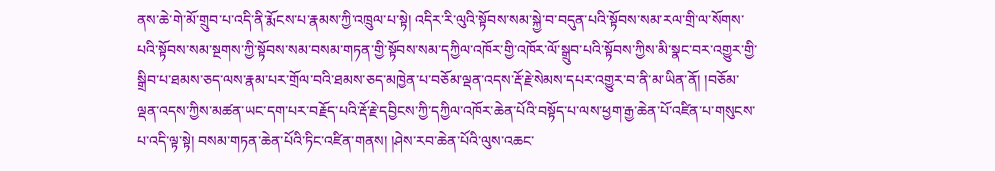ནས་ཆེ་གེ་མོ་གྲུབ་པ་འདི་ནི་རྨོངས་པ་རྣམས་ཀྱི་འཁྲུལ་པ་སྟེ། འདིར་རི་ལུའི་སྟོབས་སམ་སྐྱེ་བ་བདུན་པའི་སྟོབས་སམ་རལ་གྲི་ལ་སོགས་པའི་སྟོབས་སམ་སྔགས་ཀྱི་སྟོབས་སམ་བསམ་གཏན་གྱི་སྟོབས་སམ་དཀྱིལ་འཁོར་གྱི་འཁོར་ལོ་སྒྲུབ་པའི་སྟོབས་ཀྱིས་མི་སྣང་བར་འགྱུར་གྱི་སྒྲིབ་པ་ཐམས་ཅད་ལས་རྣམ་པར་གྲོལ་བའི་ཐམས་ཅད་མཁྱེན་པ་བཅོམ་ལྡན་འདས་རྡོ་རྗེ་སེམས་དཔར་འགྱུར་བ་ནི་མ་ཡིན་ནོ། །བཅོམ་ལྡན་འདས་ཀྱིས་མཚན་ཡང་དག་པར་བརྗོད་པའི་རྡོ་རྗེ་དབྱིངས་ཀྱི་དཀྱིལ་འཁོར་ཆེན་པོའི་བསྟོད་པ་ལས་ཕྱག་རྒྱ་ཆེན་པོ་འཛིན་པ་གསུངས་པ་འདི་ལྟ་སྟེ། བསམ་གཏན་ཆེན་པོའི་ཏིང་འཛིན་གནས། །ཤེས་རབ་ཆེན་པོའི་ལུས་འཆང་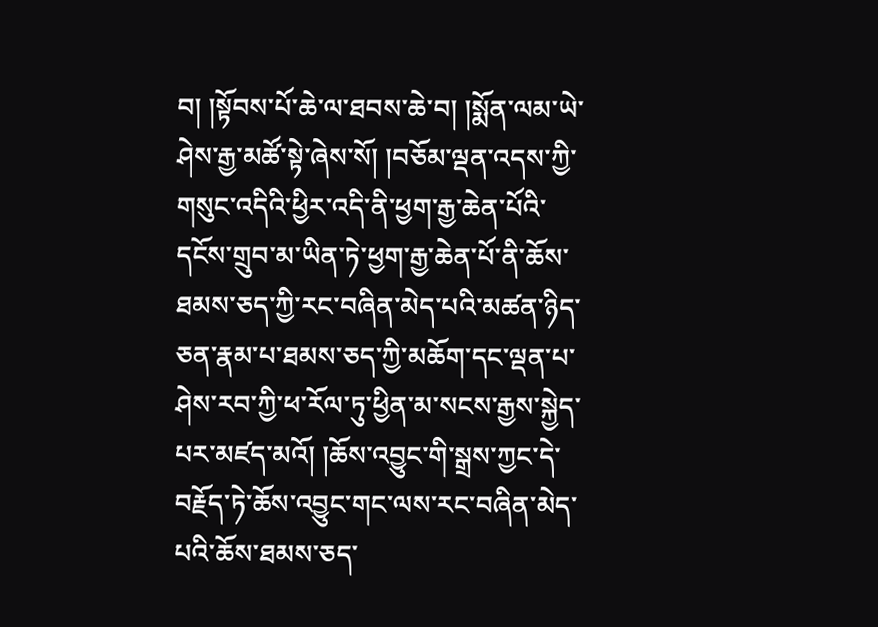བ། །སྟོབས་པོ་ཆེ་ལ་ཐབས་ཆེ་བ། །སྨོན་ལམ་ཡེ་ཤེས་རྒྱ་མཚོ་སྟེ་ཞེས་སོ། །བཅོམ་ལྡན་འདས་ཀྱི་གསུང་འདིའི་ཕྱིར་འདི་ནི་ཕྱག་རྒྱ་ཆེན་པོའི་དངོས་གྲུབ་མ་ཡིན་ཏེ་ཕྱག་རྒྱ་ཆེན་པོ་ནི་ཆོས་ཐམས་ཅད་ཀྱི་རང་བཞིན་མེད་པའི་མཚན་ཉིད་ཅན་རྣམ་པ་ཐམས་ཅད་ཀྱི་མཆོག་དང་ལྡན་པ་ཤེས་རབ་ཀྱི་ཕ་རོལ་ཏུ་ཕྱིན་མ་སངས་རྒྱས་སྐྱེད་པར་མཛད་མའོ། །ཆོས་འབྱུང་གི་སྒྲས་ཀྱང་དེ་བརྗོད་ཏེ་ཆོས་འབྱུང་གང་ལས་རང་བཞིན་མེད་པའི་ཆོས་ཐམས་ཅད་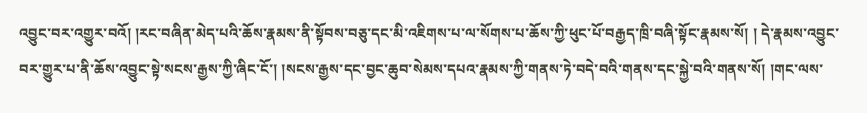འབྱུང་བར་འགྱུར་བའོ། །རང་བཞིན་མེད་པའི་ཆོས་རྣམས་ནི་སྟོབས་བཅུ་དང་མི་འཇིགས་པ་ལ་སོགས་པ་ཆོས་ཀྱི་ཕུང་པོ་བརྒྱད་ཁྲི་བཞི་སྟོང་རྣམས་སོ། ། དེ་རྣམས་འབྱུང་བར་གྱུར་པ་ནི་ཆོས་འབྱུང་སྟེ་སངས་རྒྱས་ཀྱི་ཞིང་ངོ་། །སངས་རྒྱས་དང་བྱང་ཆུབ་སེམས་དཔའ་རྣམས་ཀྱི་གནས་ཏེ་བདེ་བའི་གནས་དང་སྐྱེ་བའི་གནས་སོ། །གང་ལས་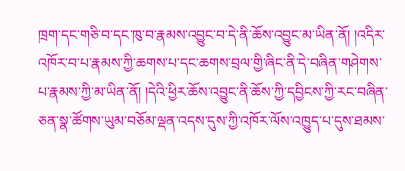ཁྲག་དང་གཅི་བ་དང་ཁུ་བ་རྣམས་འབྱུང་བ་དེ་ནི་ཆོས་འབྱུང་མ་ཡིན་ནོ། །འདིར་འཁོར་བ་པ་རྣམས་ཀྱི་ཆགས་པ་དང་ཆགས་བྲལ་གྱི་ཞིང་ནི་དེ་བཞིན་གཤེགས་པ་རྣམས་ཀྱི་མ་ཡིན་ནོ། །དེའི་ཕྱིར་ཆོས་འབྱུང་ནི་ཆོས་ཀྱི་དབྱིངས་ཀྱི་རང་བཞིན་ཅན་སྣ་ཚོགས་ཡུམ་བཅོམ་ལྡན་འདས་དུས་ཀྱི་འཁོར་ལོས་འཁྱུད་པ་དུས་ཐམས་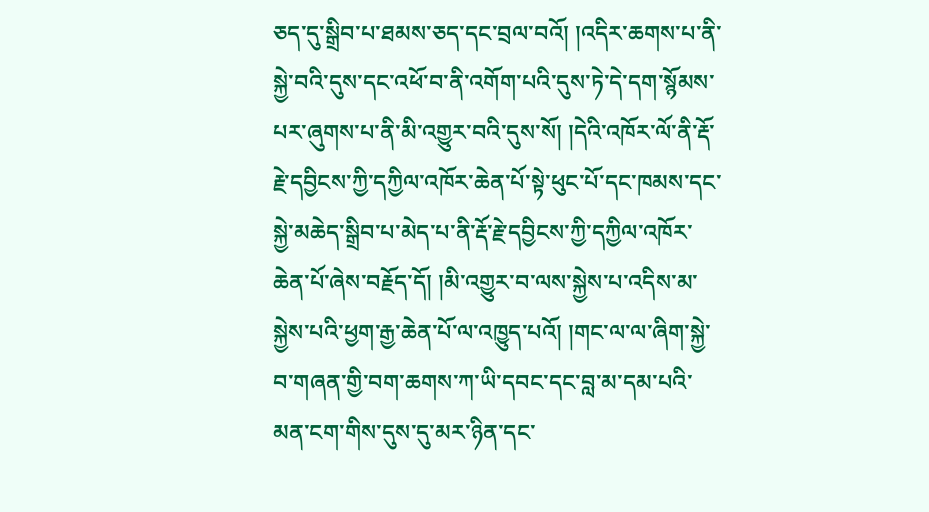ཅད་དུ་སྒྲིབ་པ་ཐམས་ཅད་དང་བྲལ་བའོ། །འདིར་ཆགས་པ་ནི་སྐྱེ་བའི་དུས་དང་འཕོ་བ་ནི་འགོག་པའི་དུས་ཏེ་དེ་དག་སྙོམས་པར་ཞུགས་པ་ནི་མི་འགྱུར་བའི་དུས་སོ། །དེའི་འཁོར་ལོ་ནི་རྡོ་རྗེ་དབྱིངས་ཀྱི་དཀྱིལ་འཁོར་ཆེན་པོ་སྟེ་ཕུང་པོ་དང་ཁམས་དང་སྐྱེ་མཆེད་སྒྲིབ་པ་མེད་པ་ནི་རྡོ་རྗེ་དབྱིངས་ཀྱི་དཀྱིལ་འཁོར་ཆེན་པོ་ཞེས་བརྗོད་དོ། །མི་འགྱུར་བ་ལས་སྐྱེས་པ་འདིས་མ་སྐྱེས་པའི་ཕྱག་རྒྱ་ཆེན་པོ་ལ་འཁྱུད་པའོ། །གང་ལ་ལ་ཞིག་སྐྱེ་བ་གཞན་གྱི་བག་ཆགས་ཀ་ཡི་དབང་དང་བླ་མ་དམ་པའི་མན་ངག་གིས་དུས་དུ་མར་ཉིན་དང་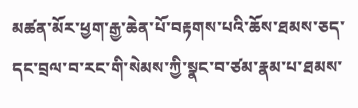མཚན་མོར་ཕྱག་རྒྱ་ཆེན་པོ་བརྟགས་པའི་ཆོས་ཐམས་ཅད་དང་བྲལ་བ་རང་གི་སེམས་ཀྱི་སྣང་བ་ཙམ་རྣམ་པ་ཐམས་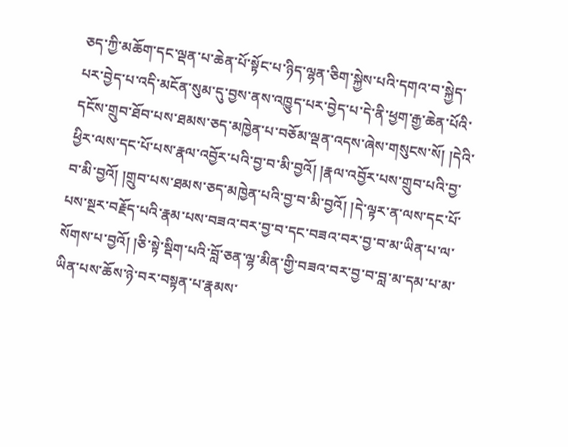ཅད་ཀྱི་མཆོག་དང་ལྡན་པ་ཆེན་པོ་སྟོང་པ་ཉིད་ལྷན་ཅིག་སྐྱེས་པའི་དགའ་བ་སྐྱེད་པར་བྱེད་པ་འདི་མངོན་སུམ་དུ་བྱས་ནས་འཁྱུད་པར་བྱེད་པ་དེ་ནི་ཕྱག་རྒྱ་ཆེན་པོའི་དངོས་གྲུབ་ཐོབ་པས་ཐམས་ཅད་མཁྱེན་པ་བཅོམ་ལྡན་འདས་ཞེས་གསུངས་སོ། །དེའི་ཕྱིར་ལས་དང་པོ་པས་རྣལ་འབྱོར་པའི་བྱ་བ་མི་བྱའོ། །རྣལ་འབྱོར་པས་གྲུབ་པའི་བྱ་བ་མི་བྱའོ། །གྲུབ་པས་ཐམས་ཅད་མཁྱེན་པའི་བྱ་བ་མི་བྱའོ། །དེ་ལྟར་ན་ལས་དང་པོ་པས་སྔར་བརྗོད་པའི་རྣམ་པས་བཟའ་བར་བྱ་བ་དང་བཟའ་བར་བྱ་བ་མ་ཡིན་པ་ལ་སོགས་པ་བྱའོ། །ཅི་སྟེ་སྡིག་པའི་བློ་ཅན་ལྷ་མིན་གྱི་བཟའ་བར་བྱ་བ་བླ་མ་དམ་པ་མ་ཡིན་པས་ཆོས་ཉེ་བར་བསྟན་པ་རྣམས་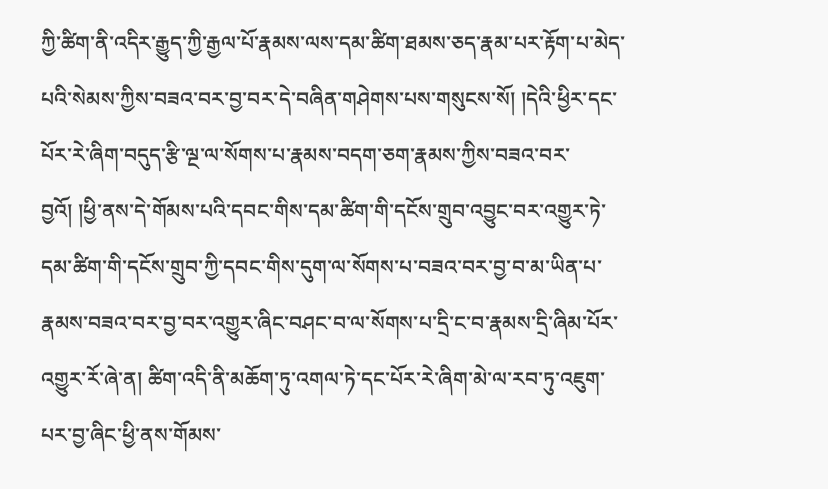ཀྱི་ཚིག་ནི་འདིར་རྒྱུད་ཀྱི་རྒྱལ་པོ་རྣམས་ལས་དམ་ཚིག་ཐམས་ཅད་རྣམ་པར་རྟོག་པ་མེད་པའི་སེམས་ཀྱིས་བཟའ་བར་བྱ་བར་དེ་བཞིན་གཤེགས་པས་གསུངས་སོ། །དེའི་ཕྱིར་དང་པོར་རེ་ཞིག་བདུད་རྩི་ལྔ་ལ་སོགས་པ་རྣམས་བདག་ཅག་རྣམས་ཀྱིས་བཟའ་བར་བྱའོ། །ཕྱི་ནས་དེ་གོམས་པའི་དབང་གིས་དམ་ཚིག་གི་དངོས་གྲུབ་འབྱུང་བར་འགྱུར་ཏེ་དམ་ཚིག་གི་དངོས་གྲུབ་ཀྱི་དབང་གིས་དུག་ལ་སོགས་པ་བཟའ་བར་བྱ་བ་མ་ཡིན་པ་རྣམས་བཟའ་བར་བྱ་བར་འགྱུར་ཞིང་བཤང་བ་ལ་སོགས་པ་དྲི་ང་བ་རྣམས་དྲི་ཞིམ་པོར་འགྱུར་རོ་ཞེ་ན། ཚིག་འདི་ནི་མཆོག་ཏུ་འགལ་ཏེ་དང་པོར་རེ་ཞིག་མེ་ལ་རབ་ཏུ་འཇུག་པར་བྱ་ཞིང་ཕྱི་ནས་གོམས་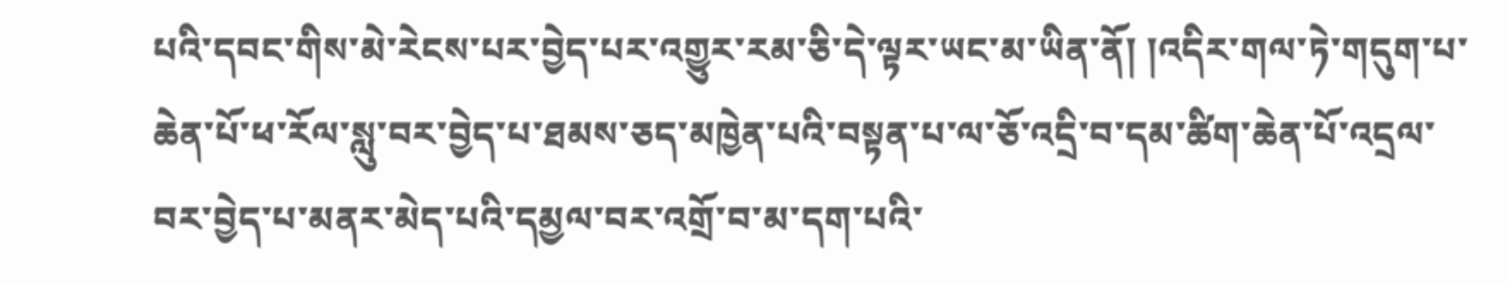པའི་དབང་གིས་མེ་རེངས་པར་བྱེད་པར་འགྱུར་རམ་ཅི་དེ་ལྟར་ཡང་མ་ཡིན་ནོ། །འདིར་གལ་ཏེ་གདུག་པ་ཆེན་པོ་ཕ་རོལ་སླུ་བར་བྱེད་པ་ཐམས་ཅད་མཁྱེན་པའི་བསྟན་པ་ལ་ཅོ་འདྲི་བ་དམ་ཚིག་ཆེན་པོ་འདྲལ་བར་བྱེད་པ་མནར་མེད་པའི་དམྱལ་བར་འགྲོ་བ་མ་དག་པའི་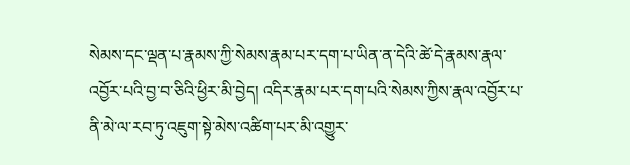སེམས་དང་ལྡན་པ་རྣམས་ཀྱི་སེམས་རྣམ་པར་དག་པ་ཡིན་ན་དེའི་ཚེ་དེ་རྣམས་རྣལ་འབྱོར་པའི་བྱ་བ་ཅིའི་ཕྱིར་མི་བྱེད། འདིར་རྣམ་པར་དག་པའི་སེམས་ཀྱིས་རྣལ་འབྱོར་པ་ནི་མེ་ལ་རབ་ཏུ་འཇུག་སྟེ་མེས་འཚིག་པར་མི་འགྱུར་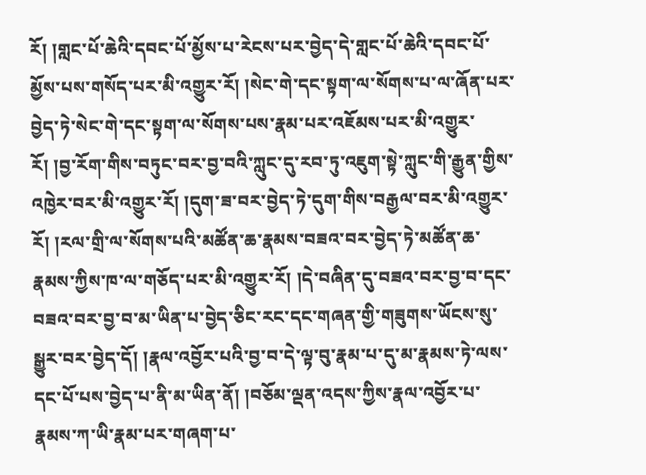རོ། །གླང་པོ་ཆེའི་དབང་པོ་མྱོས་པ་རེངས་པར་བྱེད་དེ་གླང་པོ་ཆེའི་དབང་པོ་མྱོས་པས་གསོད་པར་མི་འགྱུར་རོ། །སེང་གེ་དང་སྟག་ལ་སོགས་པ་ལ་ཞོན་པར་བྱེད་ཏེ་སེང་གེ་དང་སྟག་ལ་སོགས་པས་རྣམ་པར་འཇོམས་པར་མི་འགྱུར་རོ། །བྱ་རོག་གིས་བཏུང་བར་བྱ་བའི་ཀླུང་དུ་རབ་ཏུ་འཇུག་སྟེ་ཀླུང་གི་རྒྱུན་གྱིས་འཁྱེར་བར་མི་འགྱུར་རོ། །དུག་ཟ་བར་བྱེད་ཏེ་དུག་གིས་བརྒྱལ་བར་མི་འགྱུར་རོ། །རལ་གྲི་ལ་སོགས་པའི་མཚོན་ཆ་རྣམས་བཟའ་བར་བྱེད་ཏེ་མཚོན་ཆ་རྣམས་ཀྱིས་ཁ་ལ་གཅོད་པར་མི་འགྱུར་རོ། །དེ་བཞིན་དུ་བཟའ་བར་བྱ་བ་དང་བཟའ་བར་བྱ་བ་མ་ཡིན་པ་བྱེད་ཅིང་རང་དང་གཞན་གྱི་གཟུགས་ཡོངས་སུ་སྒྱུར་བར་བྱེད་དོ། །རྣལ་འབྱོར་པའི་བྱ་བ་དེ་ལྟ་བུ་རྣམ་པ་དུ་མ་རྣམས་ཏེ་ལས་དང་པོ་པས་བྱེད་པ་ནི་མ་ཡིན་ནོ། །བཅོམ་ལྡན་འདས་ཀྱིས་རྣལ་འབྱོར་པ་རྣམས་ཀ་ཡི་རྣམ་པར་གཞག་པ་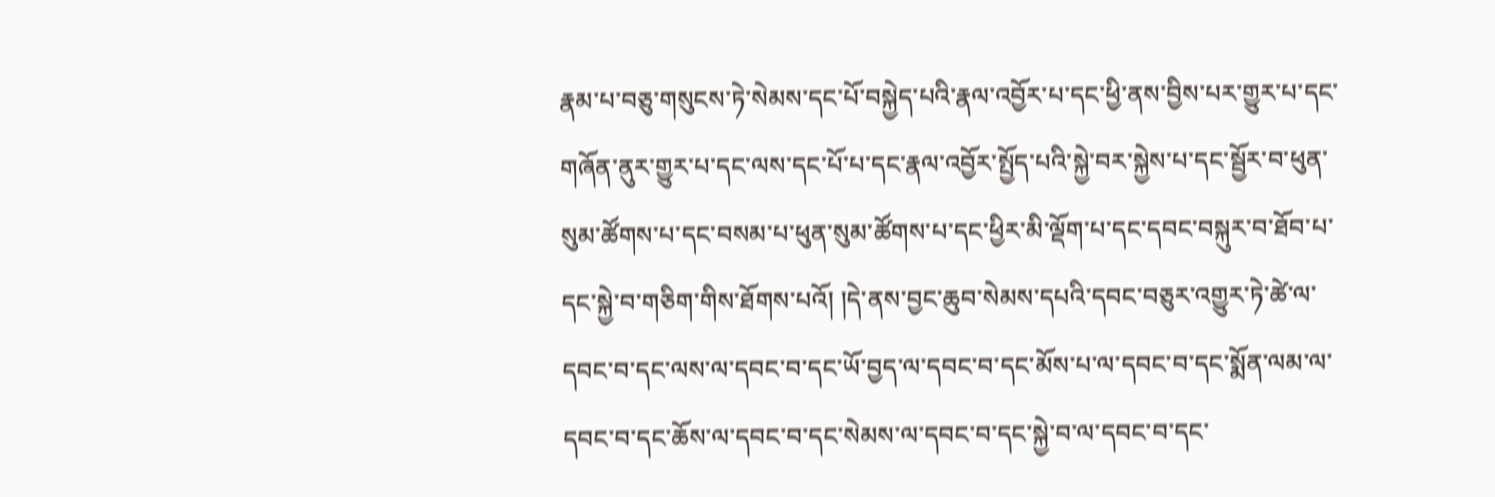རྣམ་པ་བཅུ་གསུངས་ཏེ་སེམས་དང་པོ་བསྐྱེད་པའི་རྣལ་འབྱོར་པ་དང་ཕྱི་ནས་བྱིས་པར་གྱུར་པ་དང་གཞོན་ནུར་གྱུར་པ་དང་ལས་དང་པོ་པ་དང་རྣལ་འབྱོར་སྤྱོད་པའི་སྐྱེ་བར་སྐྱེས་པ་དང་སྦྱོར་བ་ཕུན་སུམ་ཚོགས་པ་དང་བསམ་པ་ཕུན་སུམ་ཚོགས་པ་དང་ཕྱིར་མི་ལྡོག་པ་དང་དབང་བསྐུར་བ་ཐོབ་པ་དང་སྐྱེ་བ་གཅིག་གིས་ཐོགས་པའོ། །དེ་ནས་བྱང་ཆུབ་སེམས་དཔའི་དབང་བཅུར་འགྱུར་ཏེ་ཚེ་ལ་དབང་བ་དང་ལས་ལ་དབང་བ་དང་ཡོ་བྱད་ལ་དབང་བ་དང་མོས་པ་ལ་དབང་བ་དང་སྨོན་ལམ་ལ་དབང་བ་དང་ཆོས་ལ་དབང་བ་དང་སེམས་ལ་དབང་བ་དང་སྐྱེ་བ་ལ་དབང་བ་དང་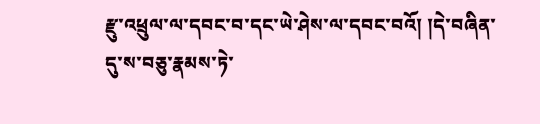རྫུ་འཕྲུལ་ལ་དབང་བ་དང་ཡེ་ཤེས་ལ་དབང་བའོ། །དེ་བཞིན་དུ་ས་བཅུ་རྣམས་ཏེ་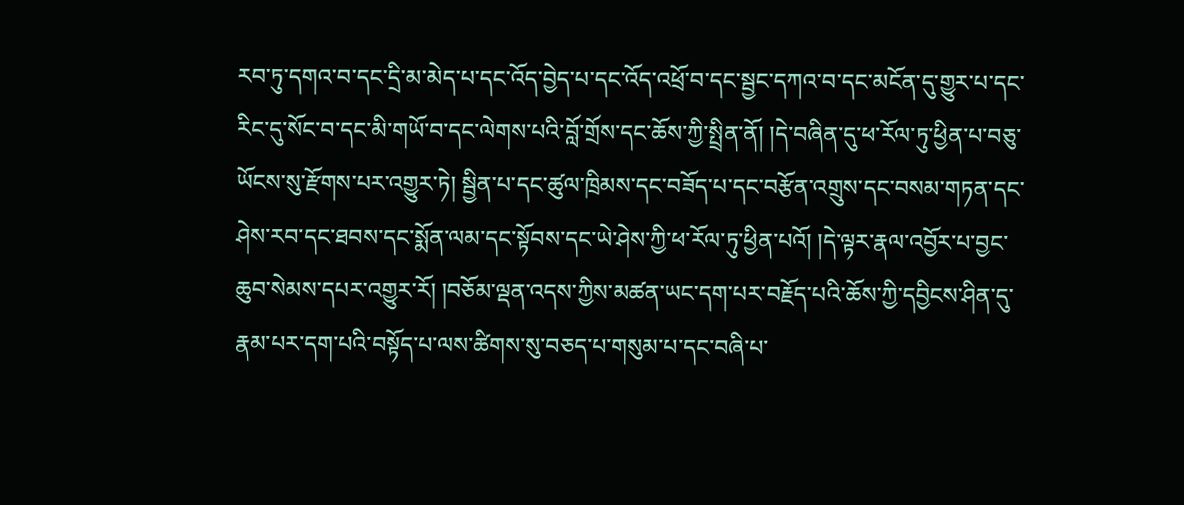རབ་ཏུ་དགའ་བ་དང་དྲི་མ་མེད་པ་དང་འོད་བྱེད་པ་དང་འོད་འཕྲོ་བ་དང་སྦྱང་དཀའ་བ་དང་མངོན་དུ་གྱུར་པ་དང་རིང་དུ་སོང་བ་དང་མི་གཡོ་བ་དང་ལེགས་པའི་བློ་གྲོས་དང་ཆོས་ཀྱི་སྤྲིན་ནོ། །དེ་བཞིན་དུ་ཕ་རོལ་ཏུ་ཕྱིན་པ་བཅུ་ཡོངས་སུ་རྫོགས་པར་འགྱུར་ཏེ། སྦྱིན་པ་དང་ཚུལ་ཁྲིམས་དང་བཟོད་པ་དང་བརྩོན་འགྲུས་དང་བསམ་གཏན་དང་ཤེས་རབ་དང་ཐབས་དང་སྨོན་ལམ་དང་སྟོབས་དང་ཡེ་ཤེས་ཀྱི་ཕ་རོལ་ཏུ་ཕྱིན་པའོ། །དེ་ལྟར་རྣལ་འབྱོར་པ་བྱང་ཆུབ་སེམས་དཔར་འགྱུར་རོ། །བཅོམ་ལྡན་འདས་ཀྱིས་མཚན་ཡང་དག་པར་བརྗོད་པའི་ཆོས་ཀྱི་དབྱིངས་ཤིན་དུ་རྣམ་པར་དག་པའི་བསྟོད་པ་ལས་ཚིགས་སུ་བཅད་པ་གསུམ་པ་དང་བཞི་པ་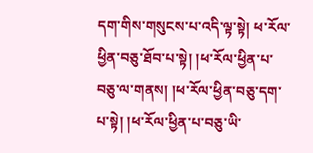དག་གིས་གསུངས་པ་འདི་ལྟ་སྟེ། ཕ་རོལ་ཕྱིན་བཅུ་ཐོབ་པ་སྟེ། །ཕ་རོལ་ཕྱིན་པ་བཅུ་ལ་གནས། །ཕ་རོལ་ཕྱིན་བཅུ་དག་པ་སྟེ། །ཕ་རོལ་ཕྱིན་པ་བཅུ་ཡི་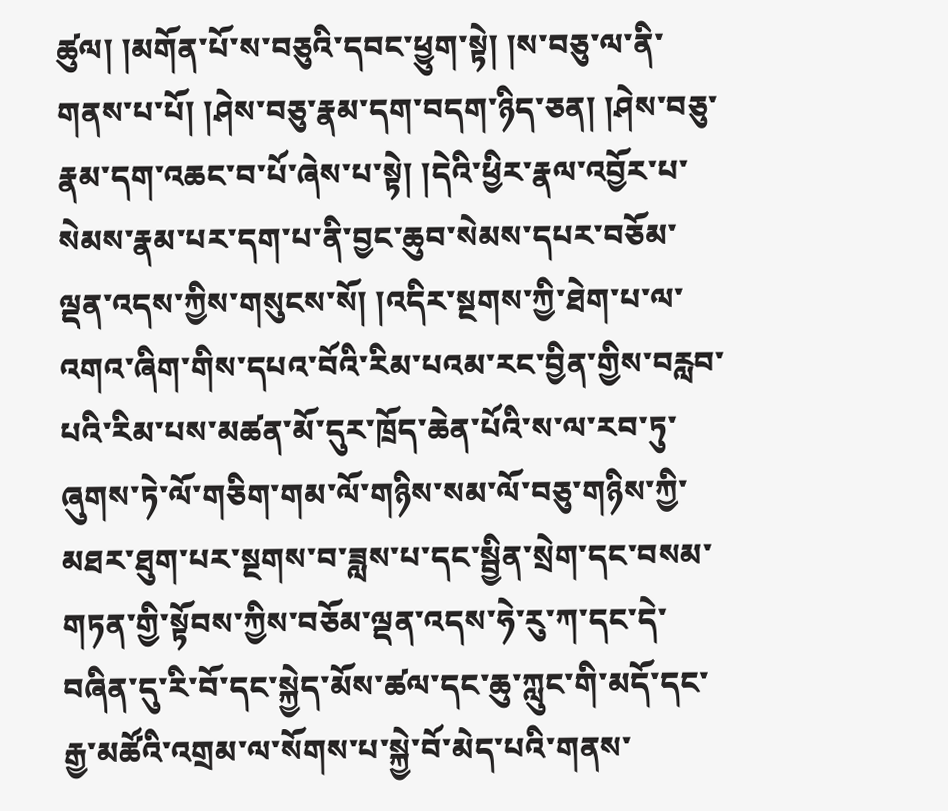ཚུལ། །མགོན་པོ་ས་བཅུའི་དབང་ཕྱུག་སྟེ། །ས་བཅུ་ལ་ནི་གནས་པ་པོ། །ཤེས་བཅུ་རྣམ་དག་བདག་ཉིད་ཅན། །ཤེས་བཅུ་རྣམ་དག་འཆང་བ་པོ་ཞེས་པ་སྟེ། །དེའི་ཕྱིར་རྣལ་འབྱོར་པ་སེམས་རྣམ་པར་དག་པ་ནི་བྱང་ཆུབ་སེམས་དཔར་བཅོམ་ལྡན་འདས་ཀྱིས་གསུངས་སོ། །འདིར་སྔགས་ཀྱི་ཐེག་པ་ལ་འགའ་ཞིག་གིས་དཔའ་བོའི་རིམ་པའམ་རང་བྱིན་གྱིས་བརླབ་པའི་རིམ་པས་མཚན་མོ་དུར་ཁྲོད་ཆེན་པོའི་ས་ལ་རབ་ཏུ་ཞུགས་ཏེ་ལོ་གཅིག་གམ་ལོ་གཉིས་སམ་ལོ་བཅུ་གཉིས་ཀྱི་མཐར་ཐུག་པར་སྔགས་བ་ཟླས་པ་དང་སྦྱིན་སྲེག་དང་བསམ་གཏན་གྱི་སྟོབས་ཀྱིས་བཅོམ་ལྡན་འདས་ཧེ་རུ་ཀ་དང་དེ་བཞིན་དུ་རི་བོ་དང་སྐྱེད་མོས་ཚལ་དང་ཆུ་ཀླུང་གི་མདོ་དང་རྒྱ་མཚོའི་འགྲམ་ལ་སོགས་པ་སྐྱེ་བོ་མེད་པའི་གནས་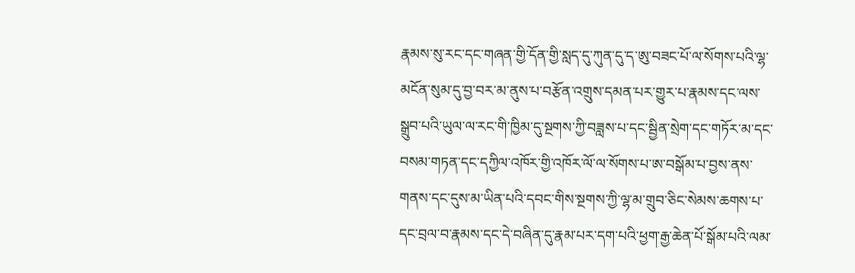རྣམས་སུ་རང་དང་གཞན་གྱི་དོན་གྱི་སླད་དུ་ཀུན་དུ་ད་ཨུ་བཟང་པོ་ལ་སོགས་པའི་ལྷ་མངོན་སུམ་དུ་བྱ་བར་མ་ནུས་པ་བརྩོན་འགྲུས་དམན་པར་གྱུར་པ་རྣམས་དང་ལས་སྒྲུབ་པའི་ཡུལ་ལ་རང་གི་ཁྱིམ་དུ་སྔགས་ཀྱི་བཟླས་པ་དང་སྦྱིན་སྲེག་དང་གཏོར་མ་དང་བསམ་གཏན་དང་དཀྱིལ་འཁོར་གྱི་འཁོར་ལོ་ལ་སོགས་པ་ཨ་བསྒོམ་པ་བྱས་ནས་གནས་དང་དུས་མ་ཡིན་པའི་དབང་གིས་སྔགས་ཀྱི་ལྷ་མ་གྲུབ་ཅིང་སེམས་ཆགས་པ་དང་བྲལ་བ་རྣམས་དང་དེ་བཞིན་དུ་རྣམ་པར་དག་པའི་ཕྱག་རྒྱ་ཆེན་པོ་སྒོམ་པའི་ལམ་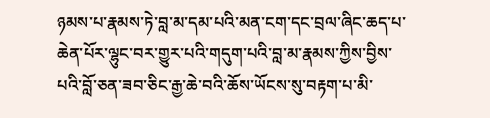ཉམས་པ་རྣམས་ཏེ་བླ་མ་དམ་པའི་མན་ངག་དང་བྲལ་ཞིང་ཆད་པ་ཆེན་པོར་ལྷུང་བར་གྱུར་པའི་གདུག་པའི་བླ་མ་རྣམས་ཀྱིས་བྱིས་པའི་བློ་ཅན་ཟབ་ཅིང་རྒྱ་ཆེ་བའི་ཆོས་ཡོངས་སུ་བརྟག་པ་མི་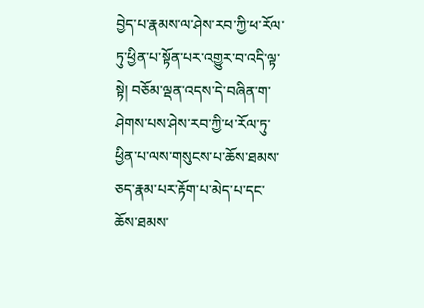བྱེད་པ་རྣམས་ལ་ཤེས་རབ་ཀྱི་ཕ་རོལ་ཏུ་ཕྱིན་པ་སྟོན་པར་འགྱུར་བ་འདི་ལྟ་སྟེ། བཅོམ་ལྡན་འདས་དེ་བཞིན་ག་ཤེགས་པས་ཤེས་རབ་ཀྱི་ཕ་རོལ་ཏུ་ཕྱིན་པ་ལས་གསུངས་པ་ཆོས་ཐམས་ཅད་རྣམ་པར་རྟོག་པ་མེད་པ་དང་ཆོས་ཐམས་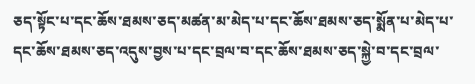ཅད་སྟོང་པ་དང་ཆོས་ཐམས་ཅད་མཚན་མ་མེད་པ་དང་ཆོས་ཐམས་ཅད་སྨོན་པ་མེད་པ་དང་ཆོས་ཐམས་ཅད་འདུས་བྱས་པ་དང་བྲལ་བ་དང་ཆོས་ཐམས་ཅད་སྐྱེ་བ་དང་བྲལ་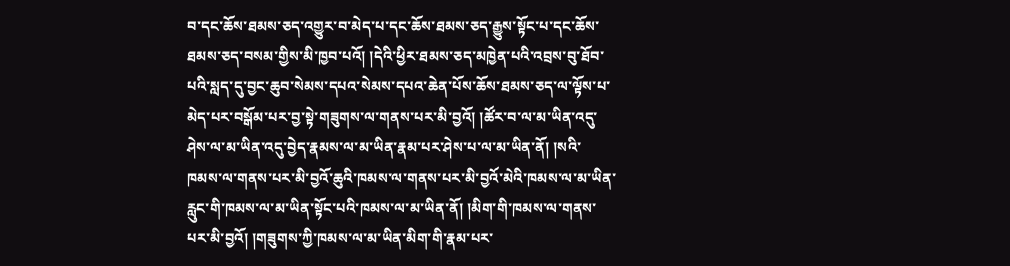བ་དང་ཆོས་ཐམས་ཅད་འགྱུར་བ་མེད་པ་དང་ཆོས་ཐམས་ཅད་རྒྱུས་སྟོང་པ་དང་ཆོས་ཐམས་ཅད་བསམ་གྱིས་མི་ཁྱབ་པའོ། །དེའི་ཕྱིར་ཐམས་ཅད་མཁྱེན་པའི་འབྲས་བུ་ཐོབ་པའི་སླད་དུ་བྱང་ཆུབ་སེམས་དཔའ་སེམས་དཔའ་ཆེན་པོས་ཆོས་ཐམས་ཅད་ལ་ལྟོས་པ་མེད་པར་བསྒོམ་པར་བྱ་སྟེ་གཟུགས་ལ་གནས་པར་མི་བྱའོ། །ཚོར་བ་ལ་མ་ཡིན་འདུ་ཤེས་ལ་མ་ཡིན་འདུ་བྱེད་རྣམས་ལ་མ་ཡིན་རྣམ་པར་ཤེས་པ་ལ་མ་ཡིན་ནོ། །སའི་ཁམས་ལ་གནས་པར་མི་བྱའོ་ཆུའི་ཁམས་ལ་གནས་པར་མི་བྱའོ་མེའི་ཁམས་ལ་མ་ཡིན་རླུང་གི་ཁམས་ལ་མ་ཡིན་སྟོང་པའི་ཁམས་ལ་མ་ཡིན་ནོ། །མིག་གི་ཁམས་ལ་གནས་པར་མི་བྱའོ། །གཟུགས་ཀྱི་ཁམས་ལ་མ་ཡིན་མིག་གི་རྣམ་པར་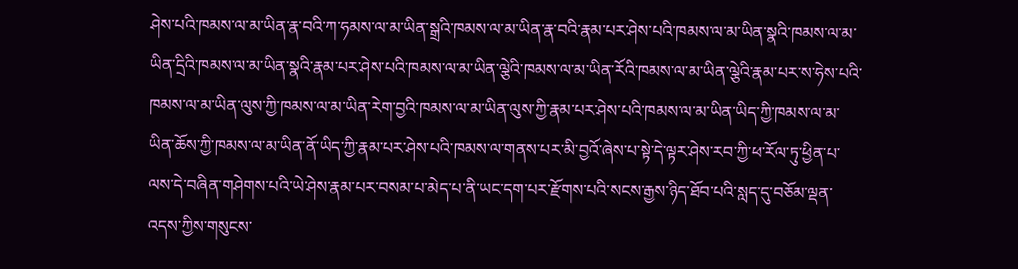ཤེས་པའི་ཁམས་ལ་མ་ཡིན་རྣ་བའི་ཀ་ཧམས་ལ་མ་ཡིན་སྒྲའི་ཁམས་ལ་མ་ཡིན་རྣ་བའི་རྣམ་པར་ཤེས་པའི་ཁམས་ལ་མ་ཡིན་སྣའི་ཁམས་ལ་མ་ཡིན་དྲིའི་ཁམས་ལ་མ་ཡིན་སྣའི་རྣམ་པར་ཤེས་པའི་ཁམས་ལ་མ་ཡིན་ལྕེའི་ཁམས་ལ་མ་ཡིན་རོའི་ཁམས་ལ་མ་ཡིན་ལྕེའི་རྣམ་པར་ས་ཧེས་པའི་ཁམས་ལ་མ་ཡིན་ལུས་ཀྱི་ཁམས་ལ་མ་ཡིན་རེག་བྱའི་ཁམས་ལ་མ་ཡིན་ལུས་ཀྱི་རྣམ་པར་ཤེས་པའི་ཁམས་ལ་མ་ཡིན་ཡིད་ཀྱི་ཁམས་ལ་མ་ཡིན་ཆོས་ཀྱི་ཁམས་ལ་མ་ཡིན་ནོ་ཡིད་ཀྱི་རྣམ་པར་ཤེས་པའི་ཁམས་ལ་གནས་པར་མི་བྱའོ་ཞེས་པ་སྟེ་དེ་ལྟར་ཤེས་རབ་ཀྱི་ཕ་རོལ་ཏུ་ཕྱིན་པ་ལས་དེ་བཞིན་གཤེགས་པའི་ཡེ་ཤེས་རྣམ་པར་བསམ་པ་མེད་པ་ནི་ཡང་དག་པར་རྫོགས་པའི་སངས་རྒྱས་ཉིད་ཐོབ་པའི་སླད་དུ་བཅོམ་ལྡན་འདས་ཀྱིས་གསུངས་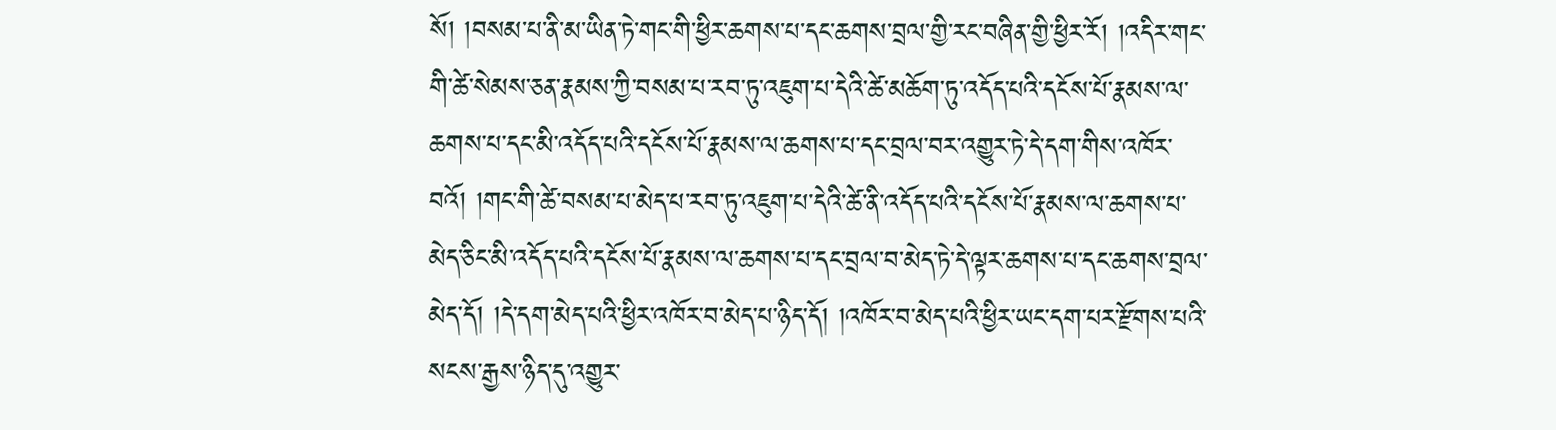སོ། །བསམ་པ་ནི་མ་ཡིན་ཏེ་གང་གི་ཕྱིར་ཆགས་པ་དང་ཆགས་བྲལ་གྱི་རང་བཞིན་གྱི་ཕྱིར་རོ། །འདིར་གང་གི་ཚེ་སེམས་ཅན་རྣམས་ཀྱི་བསམ་པ་རབ་ཏུ་འཇུག་པ་དེའི་ཚེ་མཆོག་ཏུ་འདོད་པའི་དངོས་པོ་རྣམས་ལ་ཆགས་པ་དང་མི་འདོད་པའི་དངོས་པོ་རྣམས་ལ་ཆགས་པ་དང་བྲལ་བར་འགྱུར་ཏེ་དེ་དག་གིས་འཁོར་བའོ། །གང་གི་ཚེ་བསམ་པ་མེད་པ་རབ་ཏུ་འཇུག་པ་དེའི་ཚེ་ནི་འདོད་པའི་དངོས་པོ་རྣམས་ལ་ཆགས་པ་མེད་ཅིང་མི་འདོད་པའི་དངོས་པོ་རྣམས་ལ་ཆགས་པ་དང་བྲལ་བ་མེད་ཏེ་དེ་ལྟར་ཆགས་པ་དང་ཆགས་བྲལ་མེད་དོ། །དེ་དག་མེད་པའི་ཕྱིར་འཁོར་བ་མེད་པ་ཉིད་དོ། །འཁོར་བ་མེད་པའི་ཕྱིར་ཡང་དག་པར་རྫོགས་པའི་སངས་རྒྱས་ཉིད་དུ་འགྱུར་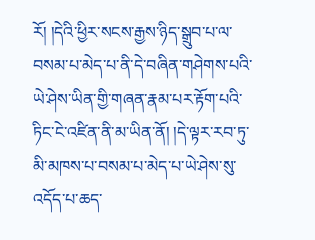རོ། །དེའི་ཕྱིར་སངས་རྒྱས་ཉིད་སྒྲུབ་པ་ལ་བསམ་པ་མེད་པ་ནི་དེ་བཞིན་གཤེགས་པའི་ཡེ་ཤེས་ཡིན་གྱི་གཞན་རྣམ་པར་རྟོག་པའི་ཏིང་ངེ་འཛིན་ནི་མ་ཡིན་ནོ། །དེ་ལྟར་རབ་ཏུ་མི་མཁས་པ་བསམ་པ་མེད་པ་ཡེ་ཤེས་སུ་འདོད་པ་ཆད་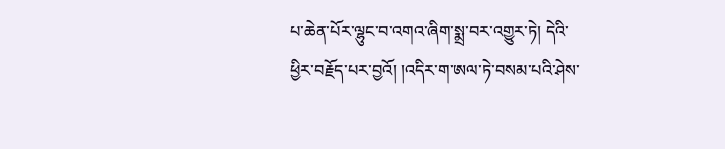པ་ཆེན་པོར་ལྷུང་བ་འགའ་ཞིག་སྨྲ་བར་འགྱུར་ཏེ། དེའི་ཕྱིར་བརྗོད་པར་བྱའོ། །འདིར་ག་ཨལ་ཏེ་བསམ་པའི་ཤེས་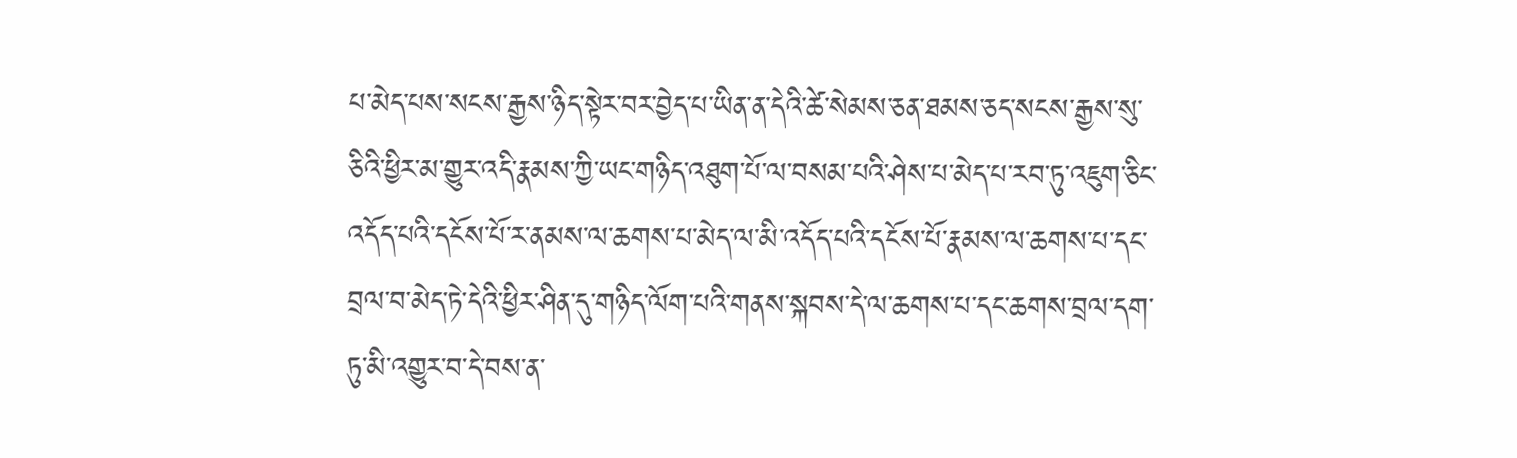པ་མེད་པས་སངས་རྒྱས་ཉིད་སྟེར་བར་བྱེད་པ་ཡིན་ན་དེའི་ཚེ་སེམས་ཅན་ཐམས་ཅད་སངས་རྒྱས་སུ་ཅིའི་ཕྱིར་མ་གྱུར་འདི་རྣམས་ཀྱི་ཡང་གཉིད་འཐུག་པོ་ལ་བསམ་པའི་ཤེས་པ་མེད་པ་རབ་ཏུ་འཇུག་ཅིང་འདོད་པའི་དངོས་པོ་ར་ནམས་ལ་ཆགས་པ་མེད་ལ་མི་འདོད་པའི་དངོས་པོ་རྣམས་ལ་ཆགས་པ་དང་བྲལ་བ་མེད་ཏེ་དེའི་ཕྱིར་ཤིན་དུ་གཉིད་ལོག་པའི་གནས་སྐབས་དེ་ལ་ཆགས་པ་དང་ཆགས་བྲལ་དག་ཏུ་མི་འགྱུར་བ་དེ་བས་ན་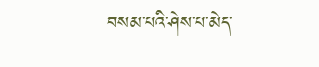བསམ་པའི་ཤེས་པ་མེད་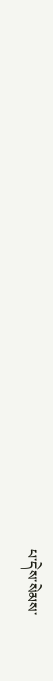པ་དེས་སེམས་